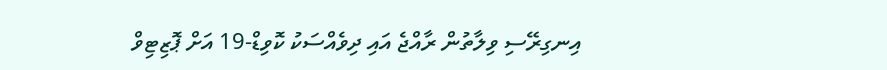އިނގިރޭސި ވިލާތުން ރާއްޖެ އައި ދިވެއްސަކު ކޮވިޑް-19 އަށް ޕޮޒިޓިވް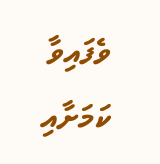ވެފައިވާ ކަމަށާއި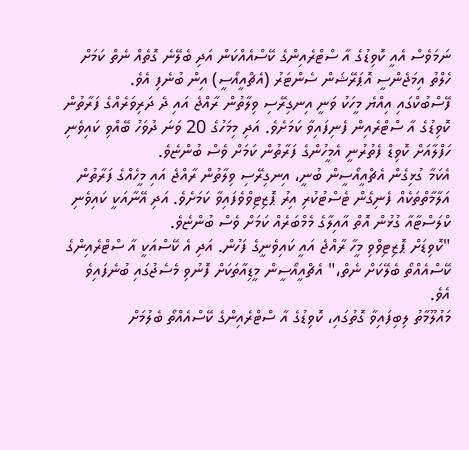ނަމަވެސް އެއީ ކޮވިޑުގެ އާ ސްޓްރެއިންގެ ކޭސްއެއްކަން އަދި ބެލޭނެ ގޮތެއް ނެތް ކަމަށް ހެލްތު އިމަޖެންސީ އޮޕަރޭޝަން ސެންޓަރު (އެޗްއީއޯސީ) އިން ބުނެފި އެވެ.
ފޭސްބުކްގައި އިއްޔެ މީހަކު ވަނީ އިނގިރޭސި ވިލާތުން ރާއްޖެ އައި ދެ ދަރިވަރެއްގެ ފަރާތުން ކޮވިޑުގެ އާ ސްޓްރެއިން ފެނިފައިވާ ކަމަށެވެ. އަދި މިމަހުގެ 20 ވަނަ ދުވަހު ބޭއްވި ކައިވެނި ހަފްލާއަށް ކޮވިޑް ފެތުރުނީ އެމީހުންގެ ފަރާތުން ކަމަށް ވެސް ބުންޏެވެ.
އެކަމާ ގުޅިގެން އެޗްއީއޯސީން ބުނީ، އިނގިރޭސި ވިލާތުން ރާއްޖެ އައި މީހެއްގެ ފަރާތުން އަލާމާތްތަކެއް ފެނިގެން ޓެސްޓުކުރި އިރު ޕޮޒިޓިވްވެފައިވާ ކަމަށެވެ. އަދި އޭނާއަކީ ކައިވެނި ކްލަސްޓާއާ ގުޅުން އޮތް އާއިލާގެ މެމްބަރެއް ކަމަށް ވެސް ބުންޏެވެ.
"ކޮވިޑަށް ޕޮޒިޓިވްވި މީހާ ރާއްޖެ އައީ ކައިވެނީގެ ފަހުން. އަދި އެ ކޭސްއަކީ އާ ސްޓްރެއިންގެ ކޭސްއެއްތޯ ބެލޭކަށް ނެތް،" އެޗްއީއޯސީން މީޑިއާތަކަށް ފޮނުވި މެސެޖުގައި ބުނެފައިވެ އެވެ.
މައުލޫމާތު ލިބިފައިވާ ގޮތުގައި، ކޮވިޑުގެ އާ ސްޓްރެއިންގެ ކޭސްއެއްތޯ ބެލުމަށް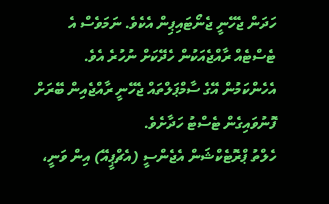ހަދަން ޖެހޭނީ ޖެނޯޓައިޕިން އެކެވެ. ނަމަވެސް އެ ޓެސްޓެއް ރާއްޖެއަކުން ހެދޭކަށް ނުހުރެ އެވެ. އެހެންކަމުން އޭގެ ސާމްޕަލްތައް ޖެހޭނީ ރާއްޖެއިން ބޭރަށް ފޮނުވައިގެން ޓެސްޓު ހަދާށެވެ.
ހެލްތު ޕްރޮޓެކްޝަން އެޖެންސީ (އެޗްޕީއޭ) އިން ވަނީ،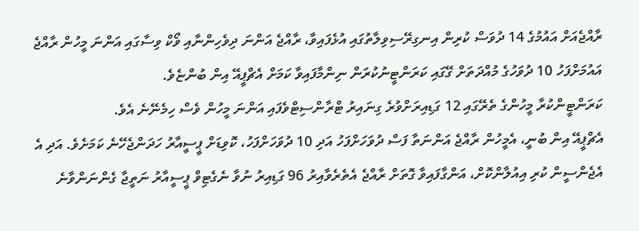ރާއްޖެއަށް އައުމުގެ 14 ދުވަސް ކުރިން އިނގިރޭސިވިލާތުގައި އުޅެފައިވާ، ރާއްޖެ އަންނަ ދިވެހިންނާއި ވޯކް ވިސާގައި އަންނަ މީހުން ރާއްޖެ އައުމަށްފަހު 10 ދުވަހުގެ މުއްދަތަށް ގޭގައި ކަރަންޓީނުކުރަން ނިންމާފައިވާ ކަމަށް އެޗްޕީއޭ އިން ބުންޏެވެ.
ކަރަންޓީންކުރާ މީހުންގެ ތެރޭގައި 12 ގަޑިއިރަށްވުރެ ގިނައިރު ޓްރާންސިޓްވެފައި އަންނަ މީހުން ވެސް ހިމެނޭނެ އެވެ.
އެޗްޕީއޭ އިން ބުނީ، އެމީހުން ރާއްޖެ އަންނަތާ ފަސް ދުވަހަށްފަހު އަދި 10 ދުވަހަށްފަހު، ކޮވިޑަށް ޕީސީއާރު ހަދަންޖެހޭނެ ކަމަށެވެ. އަދި އެ އެޖެންސީން ކުރި އިއުލާންކޮށް، އަންގާފައިވާ ގޮތަށް ރާއްޖެ އެތެރެވާއިރު 96 ގަޑިއިރު ނުވާ ނެގެޓިވް ޕީސީއާރު ނަތީޖާ ގެންނަންވާނެ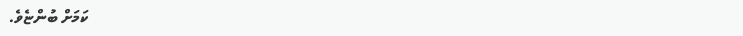ކަމަށް ބުންޏެވެ.